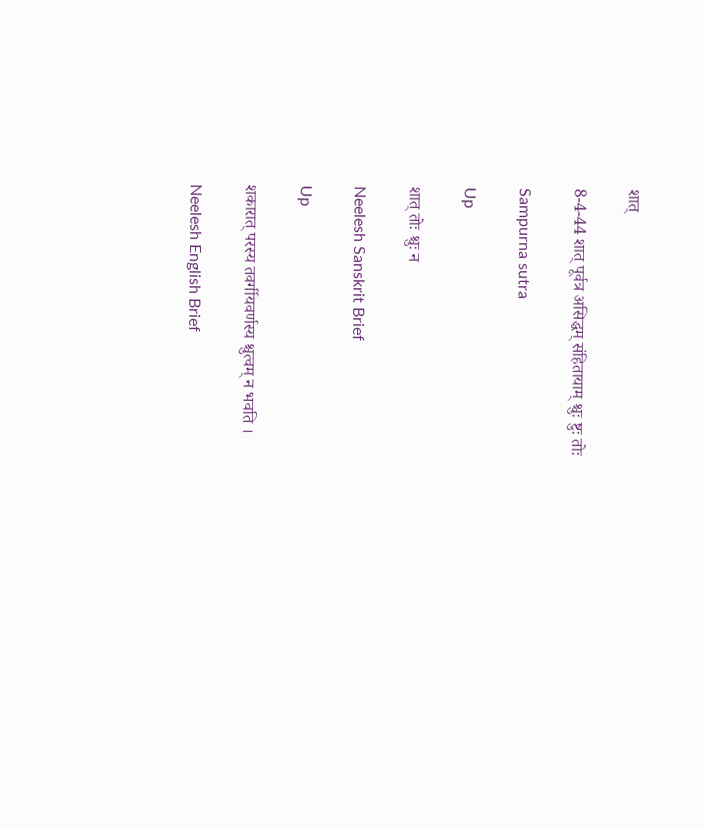शात्

8-4-44 शात् पूर्वत्र असिद्धम् संहितायाम् श्चुः ष्टुः तोः

Sampurna sutra

Up

शात् तोः श्चुः न

Neelesh Sanskrit Brief

Up

शकारात् परस्य तवर्गीयवर्णस्य श्चुत्वम् न भवति ।

Neelesh English Brief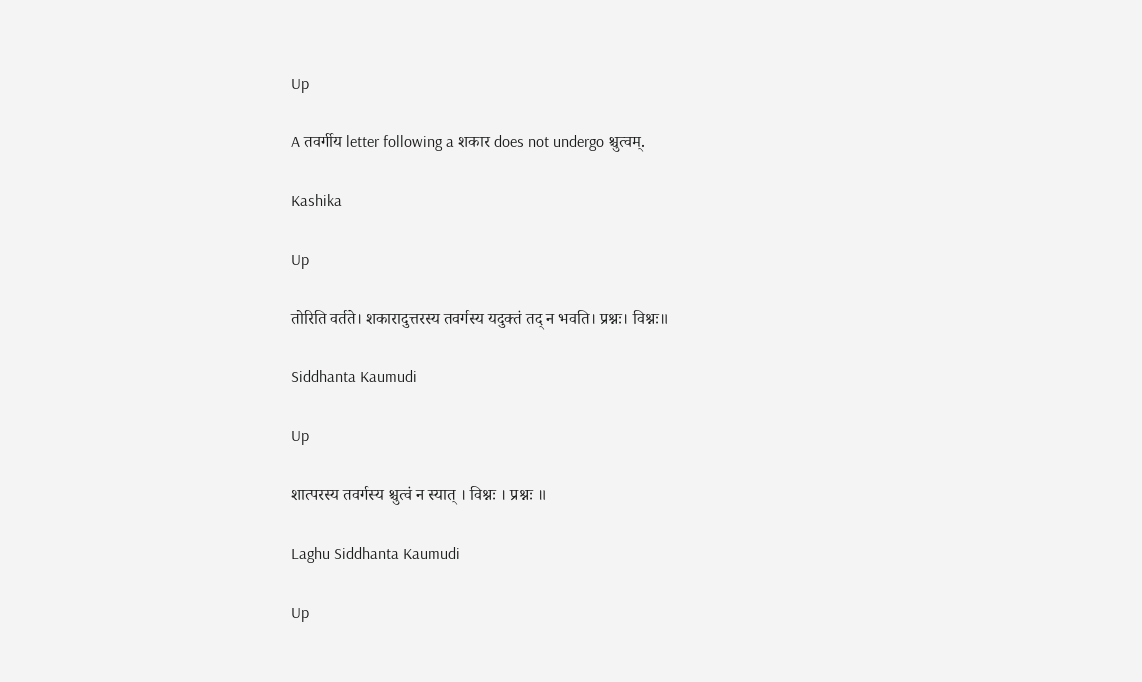Up

A तवर्गीय letter following a शकार does not undergo श्चुत्वम्.

Kashika

Up

तोरिति वर्तते। शकारादुत्तरस्य तवर्गस्य यदुक्तं तद् न भवति। प्रश्नः। विश्नः॥

Siddhanta Kaumudi

Up

शात्परस्य तवर्गस्य श्चुत्वं न स्यात् । विश्नः । प्रश्नः ॥

Laghu Siddhanta Kaumudi

Up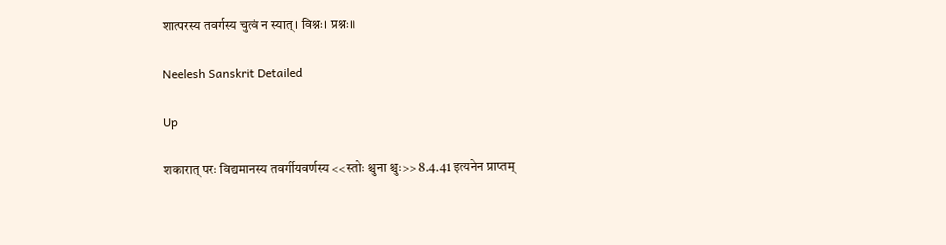शात्परस्य तवर्गस्य चुत्वं न स्यात्। विश्नः। प्रश्नः॥

Neelesh Sanskrit Detailed

Up

शकारात् परः विद्यमानस्य तवर्गीयवर्णस्य <<स्तोः श्चुना श्चुः>> 8.4.41 इत्यनेन प्राप्तम्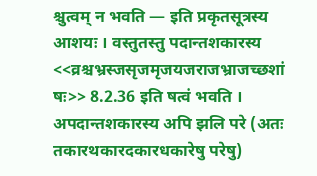श्चुत्वम् न भवति — इति प्रकृतसूत्रस्य आशयः । वस्तुतस्तु पदान्तशकारस्य <<व्रश्चभ्रस्जसृजमृजयजराजभ्राजच्छशां षः>> 8.2.36 इति षत्वं भवति । अपदान्तशकारस्य अपि झलि परे (अतः तकारथकारदकारधकारेषु परेषु)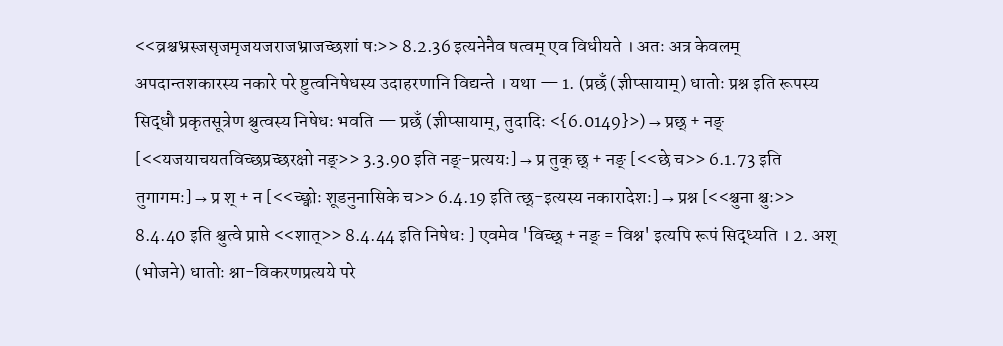<<व्रश्चभ्रस्जसृजमृजयजराजभ्राजच्छशां षः>> 8.2.36 इत्यनेनैव षत्वम् एव विधीयते । अतः अत्र केवलम् अपदान्तशकारस्य नकारे परे ष्टुत्वनिषेधस्य उदाहरणानि विद्यन्ते । यथा — 1. (प्रछँ (ज्ञीप्सायाम्) धातोः प्रश्न इति रूपस्य सिद्धौ प्रकृतसूत्रेण श्चुत्वस्य निषेधः भवति — प्रछँ (ज्ञीप्सायाम्, तुदादिः <{6.0149}>) → प्रछ् + नङ् [<<यजयाचयतविच्छप्रच्छरक्षो नङ्>> 3.3.90 इति नङ्-प्रत्ययः] → प्र तुक् छ् + नङ् [<<छे च>> 6.1.73 इति तुगागमः] → प्र श् + न [<<च्छ्वोः शूडनुनासिके च>> 6.4.19 इति त्छ्-इत्यस्य नकारादेशः] → प्रश्न [<<श्चुना श्चुः>> 8.4.40 इति श्चुत्वे प्राप्ते <<शात्>> 8.4.44 इति निषेधः ] एवमेव 'विच्छ् + नङ् = विश्न' इत्यपि रूपं सिद्ध्यति । 2. अश् (भोजने) धातोः श्ना-विकरणप्रत्यये परे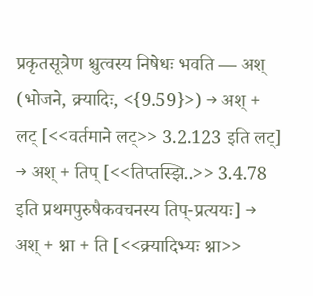प्रकृतसूत्रेण श्चुत्वस्य निषेधः भवति — अश् (भोजने, क्र्यादिः, <{9.59}>) → अश् + लट् [<<वर्तमाने लट्>> 3.2.123 इति लट्] → अश् + तिप् [<<तिप्तस्झि..>> 3.4.78 इति प्रथमपुरुषैकवचनस्य तिप्-प्रत्ययः] → अश् + श्ना + ति [<<क्र्यादिभ्यः श्ना>>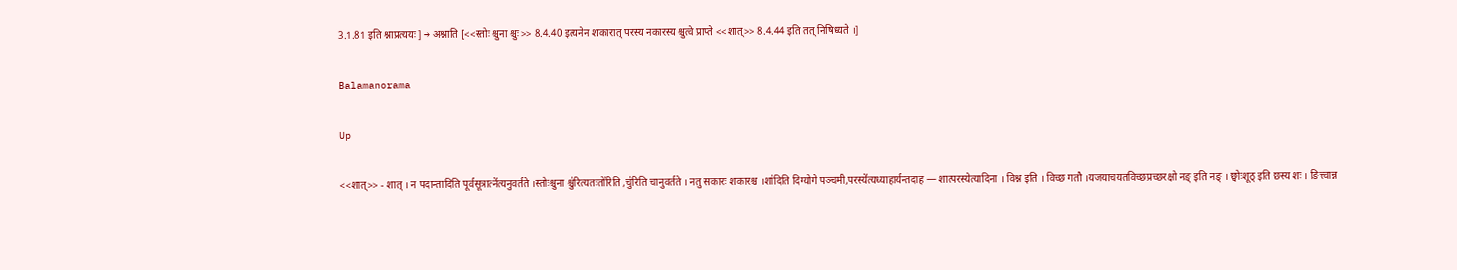3.1.81 इति श्नाप्रत्ययः] → अश्नाति [<<स्तोः श्चुना श्चुः>> 8.4.40 इत्यनेन शकारात् परस्य नकारस्य श्चुत्वे प्राप्ते <<शात्>> 8.4.44 इति तत् निषिध्यते ।]

Balamanorama

Up

<<शात्>> - शात् । न पदान्तादिति पूर्वसूत्रात्ने॑त्यनुवर्तते ।स्तोःश्चुना श्चु॑रित्यतःतो॑रिति ,चु॑रिति चानुवर्तते । नतु सकारः शकारश्च ।शा॑दिति दिग्योगे पञ्चमी,परस्ये॑त्यध्याहार्यन्तदाह — शात्परस्येत्यादिना । विश्न इति । विच्छ गतौ ।यजयाचयतविच्छप्रच्छरक्षो नङ् इति नङ् । छ्वोःशूठ् इति छस्य शः । ङित्त्वान्न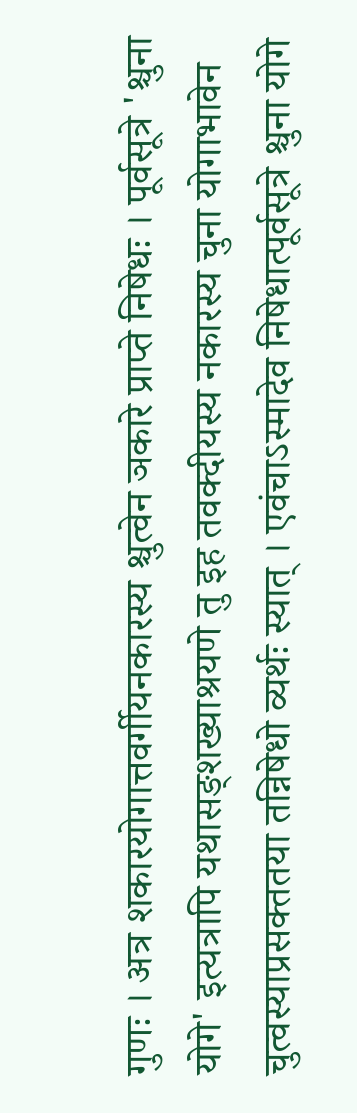गुणः । अत्र शकारयोगात्तवर्गीयनकारस्य श्चुत्वेन ञकारे प्राप्ते निषेधः । पूर्वसूत्रे 'श्चुना योगे' इत्यत्रापि यथासङ्शख्याश्रयणे तु इह तवक्दीयस्य नकारस्य चुना योगाभावेन चुत्वस्याप्रसक्ततया तन्निषेधो व्यर्थः स्यात् । एवंचाऽस्मादेव निषेधात्पूर्वसूत्रे श्चुना योगे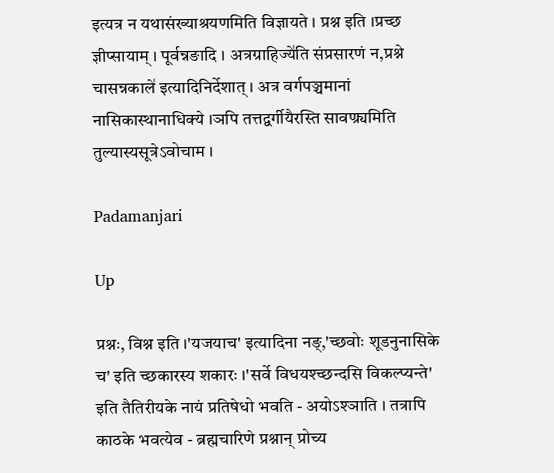इत्यत्र न यथासंख्याश्रयणमिति विज्ञायते । प्रश्न इति ।प्रच्छ ज्ञीप्सायाम् । पूर्वन्नङादि । अत्रग्राहिज्ये॑ति संप्रसारणं न,प्रश्ने चासन्नकाले॑ इत्यादिनिर्देशात् । अत्र वर्गपञ्चमानां नासिकास्थानाधिक्ये ।ञपि तत्तद्वर्गीयैरस्ति सावण्र्यमिति तुल्यास्यसूत्रेऽवोचाम ।

Padamanjari

Up

प्रश्नः, विश्न इति ।'यजयाच' इत्यादिना नङ्,'च्छवोः शूडनुनासिके च' इति च्छकारस्य शकारः ।'सर्वे विधयश्च्छन्दसि विकल्प्यन्ते' इति तैतिरीयके नायं प्रतिषेधो भवति - अयोऽश्ञाति । तत्रापि काठके भवत्येव - ब्रह्मचारिणे प्रश्नान् प्रोच्य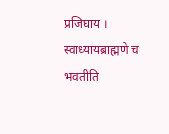प्रजिघाय । स्वाध्यायब्राह्मणे च भवतीति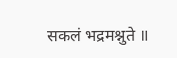सकलं भद्रमश्नुते ॥